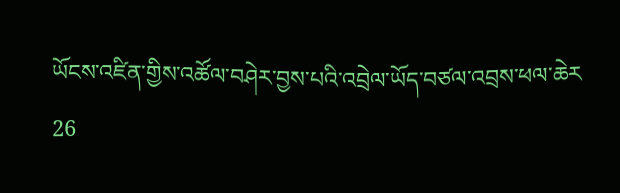ཡོངས་འཛིན་གྱིས་འཚོལ་བཤེར་བྱས་པའི་འབྲེལ་ཡོད་བཙལ་འབྲས་ཕལ་ཆེར 26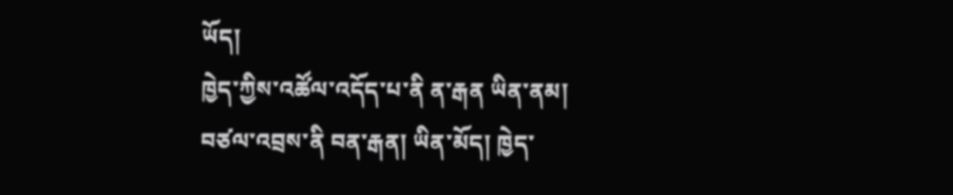ཡོད།
ཁྱེད་ཀྱིས་འཚོལ་འདོད་པ་ནི ན་རྒན ཡིན་ནམ།
བཙལ་འབྲས་ནི བན་རྒན། ཡིན་མོད། ཁྱེད་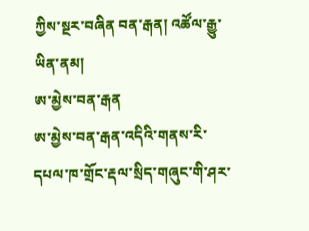ཀྱིས་སྔར་བཞིན བན་རྒན། འཚོལ་རྒྱུ་ཡིན་ནམ།
ཨ་མྱེས་བན་རྒན
ཨ་མྱེས་བན་རྒན་འདིའི་གནས་རི་དཔལ་ཁ་གྲོང་རྡལ་སྲིད་གཞུང་གི་ཤར་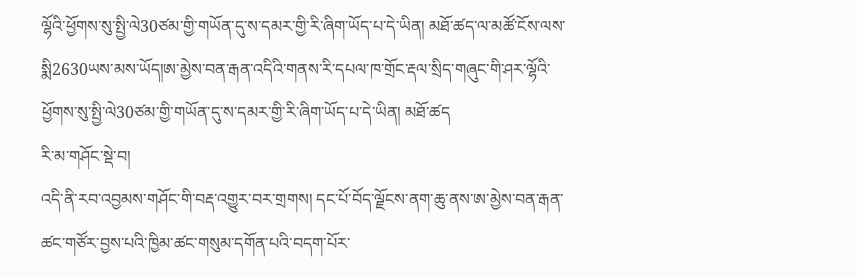ལྷོའི་ཕྱོགས་སུ་སྤྱི་ལེ30ཙམ་གྱི་གཡོན་དུ་ས་དམར་གྱི་རི་ཞིག་ཡོད་པ་དེ་ཡིན། མཐོ་ཚད་ལ་མཚོ་ངོས་ལས་སྨི2630ཡས་མས་ཡོད།ཨ་མྱེས་བན་རྒན་འདིའི་གནས་རི་དཔལ་ཁ་གྲོང་རྡལ་སྲིད་གཞུང་གི་ཤར་ལྷོའི་ཕྱོགས་སུ་སྤྱི་ལེ30ཙམ་གྱི་གཡོན་དུ་ས་དམར་གྱི་རི་ཞིག་ཡོད་པ་དེ་ཡིན། མཐོ་ཚད
རི་མ་གཤོང་སྡེ་བ།
འདི་ནི་རབ་འབྱམས་གཤོང་གི་བརྡ་འགྱུར་བར་གྲགས། དང་པོ་བོད་ལྗོངས་ནག་ཆུ་ནས་ཨ་མྱེས་བན་རྒན་ཚང་གཙོར་བྱས་པའི་ཁྱིམ་ཚང་གསུམ་དགོན་པའི་བདག་པོར་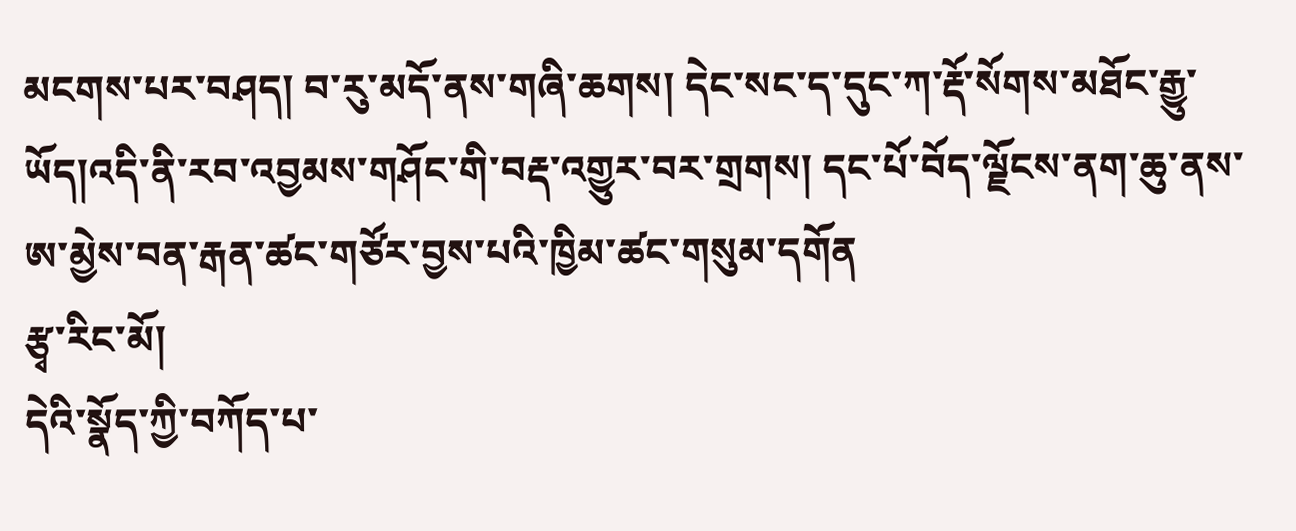མངགས་པར་བཤད། བ་རུ་མདོ་ནས་གཞི་ཆགས། དེང་སང་ད་དུང་ཀ་རྡོ་སོགས་མཐོང་རྒྱུ་ཡོད།འདི་ནི་རབ་འབྱམས་གཤོང་གི་བརྡ་འགྱུར་བར་གྲགས། དང་པོ་བོད་ལྗོངས་ནག་ཆུ་ནས་ཨ་མྱེས་བན་རྒན་ཚང་གཙོར་བྱས་པའི་ཁྱིམ་ཚང་གསུམ་དགོན
རྩྭ་རིང་མོ།
དེའི་སྣོད་ཀྱི་བཀོད་པ་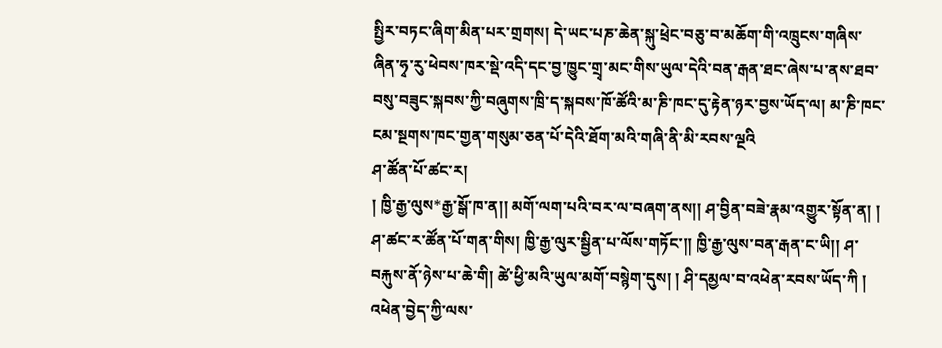སྤྱིར་བཏང་ཞིག་མིན་པར་གྲགས། དེ་ཡང་པཎ་ཆེན་སྐུ་ཕྲེང་བཅུ་བ་མཆོག་གི་འཁྲུངས་གཞིས་ཞིན་ཧྭ་རུ་ཕེབས་ཁར་སྡེ་འདི་དང་བྱ་ཁྱུང་གྲྭ་མང་གིས་ཡུལ་དེའི་བན་རྒན་ཐང་ཞེས་པ་ནས་ཐབ་བསུ་བཟུང་སྐབས་ཀྱི་བཞུགས་ཁྲི་ད་སྐབས་ཁོ་ཚོའི་མ་ཎི་ཁང་དུ་རྟེན་ཉར་བྱས་ཡོད་ལ། མ་ཎི་ཁང་ངམ་སྔགས་ཁང་གྱན་གསུམ་ཅན་པོ་དེའི་ཐོག་མའི་གཞི་ནི་མི་རབས་ལྔའི
ཤ་ཚོན་པོ་ཚང་ར།
། ཁྱི་རྒྱ་ལུས*རྒྱ་སྒོ་ཁ་ན།། མགོ་ལག་པའི་བར་ལ་བཞག་ནས།། ཤ་བྱིན་བཟེ་རྣམ་འགྱུར་སྟོན་ན། ། ཤ་ཚང་ར་ཚོན་པོ་གན་གིས། ཁྱི་རྒྱ་ལུར་སྦྱིན་པ་ལོས་གཏོང་།། ཁྱི་རྒྱ་ལུས་བན་རྒན་ང་ཡི།། ཤ་བརྐུས་ནོ་ཉེས་པ་ཆེ་གི། ཚེ་ཕྱི་མའི་ཡུལ་མགོ་བསྙེག་དུས། ། ཤི་དམྱལ་བ་འཕེན་རབས་ཡོད་ཀི ། འཕེན་བྱེད་ཀྱི་ལས་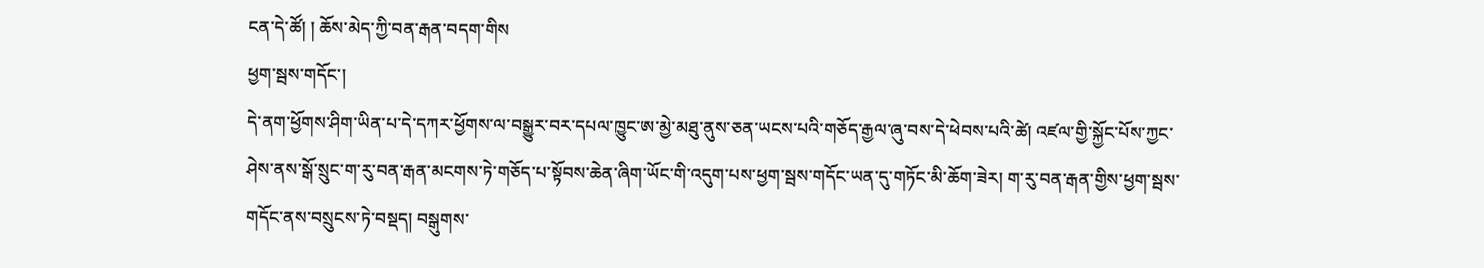ངན་དེ་ཚོ། ། ཆོས་མེད་ཀྱི་བན་རྒན་བདག་གིས
ཕྱག་སྦས་གདོང་།
དེ་ནག་ཕྱོགས་ཤིག་ཡིན་པ་དེ་དཀར་ཕྱོགས་ལ་བསྒྱུར་བར་དཔལ་ཁྱུང་ཨ་མྱེ་མཐུ་ནུས་ཅན་ཡངས་པའི་གཅོད་རྒྱལ་ཞུ་བས་དེ་ཕེབས་པའི་ཚེ། འཛལ་གྱི་སྐྱོང་པོས་ཀྱང་ཤེས་ནས་སྒོ་སྲུང་ག་རུ་བན་རྒན་མངགས་ཏེ་གཅོད་པ་སྟོབས་ཆེན་ཞིག་ཡོང་གི་འདུག་པས་ཕྱག་སྦས་གདོང་ཡན་དུ་གཏོང་མི་ཆོག་ཟེར། ག་རུ་བན་རྒན་གྱིས་ཕྱག་སྦས་གདོང་ནས་བསྲུངས་ཏེ་བསྡད། བསྒུགས་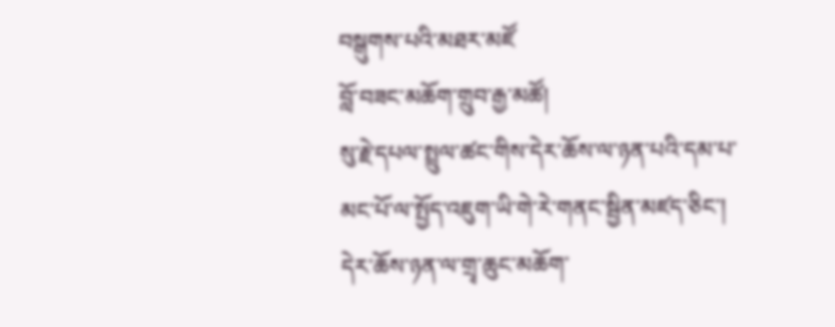བསྒུགས་པའི་མཐར་མཛོ
བློ་བཟང་མཆོག་གྲུབ་རྒྱ་མཚོ།
སུ་རྗེ་དཔལ་སྤྲུལ་ཚང་གིས་དེར་ཆོས་ལ་ཉན་པའི་དམ་པ་མང་པོ་ལ་སྤྱོད་འཇུག་ཡི་གེ་རེ་གནང་སྦྱིན་མཛད་ཅིང་། དེར་ཆོས་ཉན་ལ་གྲྭ་ཆུང་མཆོག་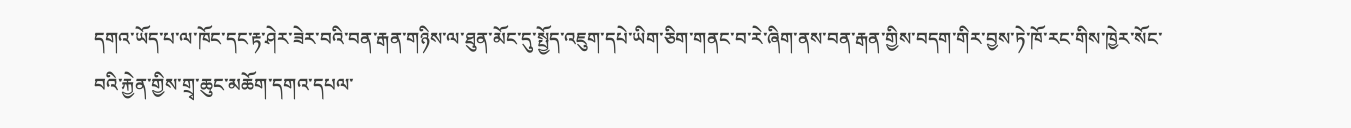དགའ་ཡོད་པ་ལ་ཁོང་དང་རྟ་ཤེར་ཟེར་བའི་བན་རྒན་གཉིས་ལ་ཐུན་མོང་དུ་སྤྱོད་འཇུག་དཔེ་ཡིག་ཅིག་གནང་བ་རེ་ཞིག་ནས་བན་རྒན་གྱིས་བདག་གིར་བྱས་ཏེ་ཁོ་རང་གིས་ཁྱེར་སོང་བའི་རྐྱེན་གྱིས་གྲྭ་ཆུང་མཆོག་དགའ་དཔལ་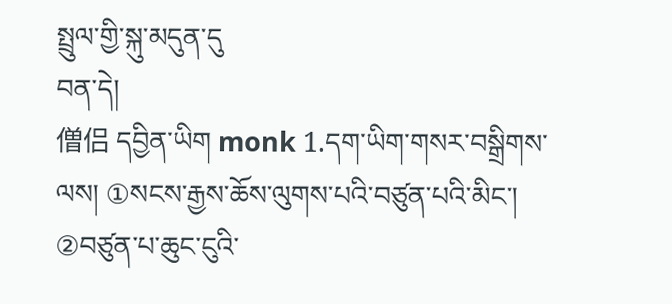སྤྲུལ་གྱི་སྐུ་མདུན་དུ
བན་དེ།
僧侣 དབྱིན་ཡིག monk 1.དག་ཡིག་གསར་བསྒྲིགས་ལས། ①སངས་རྒྱས་ཆོས་ལུགས་པའི་བཙུན་པའི་མིང་། ②བཙུན་པ་ཆུང་ངུའི་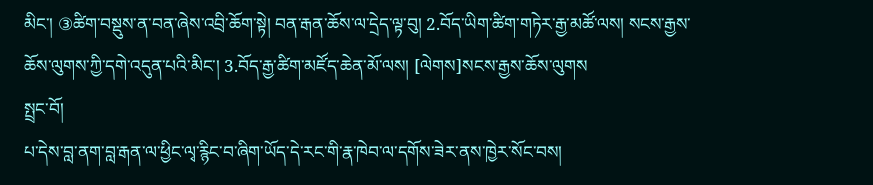མིང་། ③ཚིག་བསྡུས་ན་བན་ཞེས་འབྲི་ཆོག་སྟེ། བན་རྒན་ཆོས་ལ་དྲེད་ལྟ་བུ། 2.བོད་ཡིག་ཚིག་གཏེར་རྒྱ་མཚོ་ལས། སངས་རྒྱས་ཆོས་ལུགས་ཀྱི་དགེ་འདུན་པའི་མིང་། 3.བོད་རྒྱ་ཚིག་མཛོད་ཆེན་མོ་ལས། [ལེགས]སངས་རྒྱས་ཆོས་ལུགས
སྤྲང་བོ།
པ་དེས་བླ་ནག་བླ་རྒན་ལ་ཕྱིང་ལྭ་རྙིང་བ་ཞིག་ཡོད་དེ་རང་གི་རྣ་ཁེབ་ལ་དགོས་ཟེར་ནས་ཁྱེར་སོང་བས།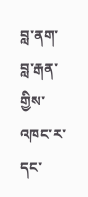བླ་ནག་བླ་རྒན་གྱིས་འཁང་ར་དང་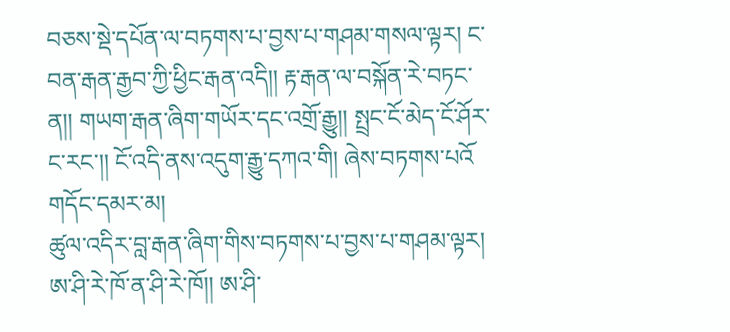བཅས་སྡེ་དཔོན་ལ་བཏགས་པ་བྱས་པ་གཤམ་གསལ་ལྟར། ང་བན་རྒན་རྒྱབ་ཀྱི་ཕྱིང་རྒན་འདི།། རྟ་རྒན་ལ་བསྐོན་རེ་བཏང་ན།། གཡག་རྒན་ཞིག་གཡོར་དང་འགྲོ་རྒྱུ།། སྤྲང་ངོ་མེད་ངོ་ཤོར་ང་རང་།། ངོ་འདི་ནས་འདུག་རྒྱུ་དཀའ་གི། ཞེས་བཏགས་པའོ
གདོང་དམར་མ།
ཚུལ་འདིར་བླ་རྒན་ཞིག་གིས་བཏགས་པ་བྱས་པ་གཤམ་ལྟར། ཨ་ཤི་རེ་ཁོ་ན་ཤི་རེ་ཁོ།། ཨ་ཤི་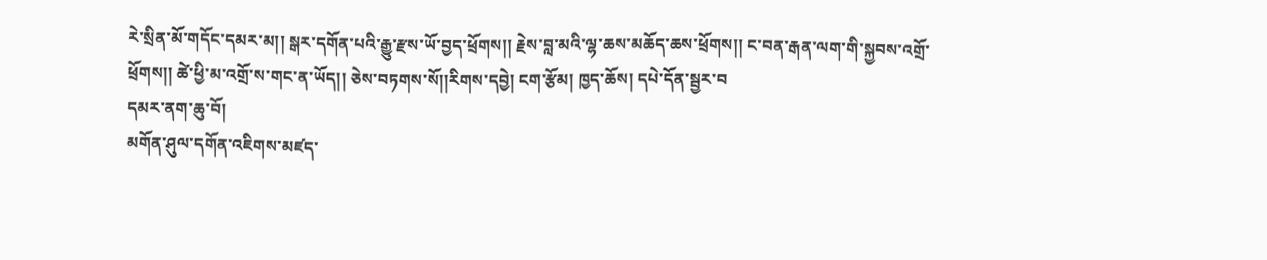རེ་སྲིན་མོ་གདོང་དམར་མ།། སྒར་དགོན་པའི་རྒྱུ་རྫས་ཡོ་བྱད་ཕྲོགས།། རྗེས་བླ་མའི་ལྷ་ཆས་མཆོད་ཆས་ཕྲོགས།། ང་བན་རྒན་ལག་གི་སྐྱབས་འགྲོ་ཕྲོགས།། ཚེ་ཕྱི་མ་འགྲོ་ས་གང་ན་ཡོད།། ཅེས་བཏགས་སོ།།རིགས་དབྱེ། ངག་རྩོམ། ཁྱད་ཆོས། དཔེ་དོན་སྦྱར་བ
དམར་ནག་ཆུ་བོ།
མགོན་ཤུལ་དགོན་འཇིགས་མཛད་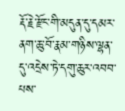རྡོ་རྗེ་རྫོང་གི་མདུན་དུ་དམར་ནག་ཆུ་བོ་རྣམ་གཉིས་ལྷན་དུ་འདྲེས་ཏེ་དགུ་ཆུར་འབབ་པས་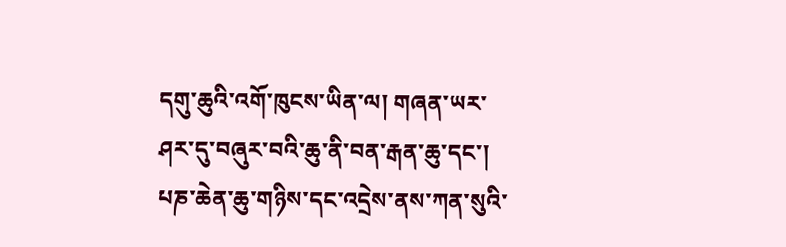དགུ་ཆུའི་འགོ་ཁུངས་ཡིན་ལ། གཞན་ཡར་ཤར་དུ་བཞུར་བའི་ཆུ་ནི་བན་རྒན་ཆུ་དང་། པཎ་ཆེན་ཆུ་གཉིས་དང་འདྲེས་ནས་ཀན་སུའི་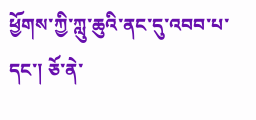ཕྱོགས་ཀྱི་ཀླུ་ཆུའི་ནང་དུ་འབབ་པ་དང་། ཅོ་ནེ་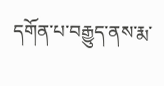དགོན་པ་བརྒྱུད་ནས་རྨ་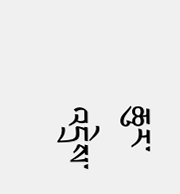ཆུར་འདྲེས་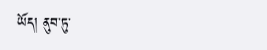ཡོད། ནུབ་ཏུ་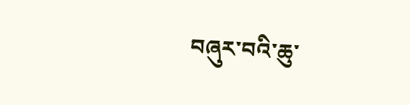བཞུར་བའི་ཆུ་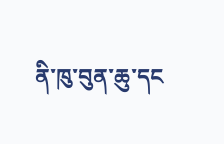ནི་ཁུ་བུན་ཆུ་དང